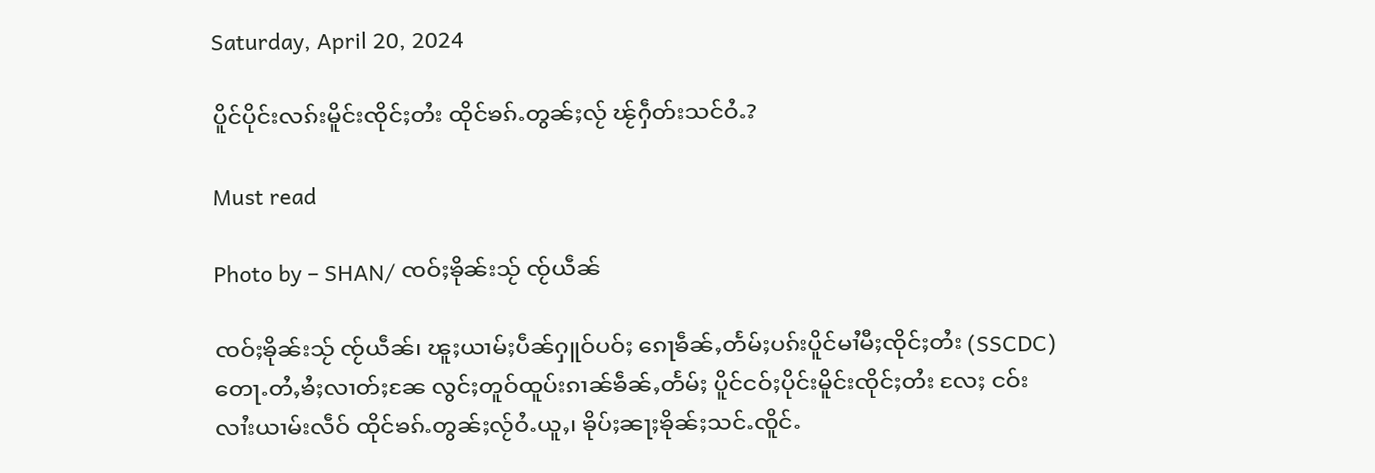Saturday, April 20, 2024

ပိူင်ပိုင်းလၵ်းမိူင်းၸိုင်ႈတႆး ထိုင်ၶၵ်ႉတွၼ်ႈလႂ် ၽႂ်ႁဵတ်းသင်ဝႆႉ?

Must read

Photo by – SHAN/ ၸဝ်ႈၶိုၼ်းသႂ် ၸႂ်ယဵၼ်

ၸဝ်ႈၶိုၼ်းသႂ် ၸႂ်ယဵၼ်၊ ၽူႈယၢမ်ႈပဵၼ်ႁူဝ်ပဝ်ႈ ၵေႃၶဵၼ်ႇတႅမ်ႈပၵ်းပိူင်မၢႆမီႈၸိုင်ႈတႆး (SSCDC) တေႃႉတႆႇၶႆႈလၢတ်ႈၼႄ လွင်ႈတူဝ်ထူပ်းၵၢၼ်ၶဵၼ်ႇတႅမ်ႈ ပိူင်ငဝ်ႈပိုင်းမိူင်းၸိုင်ႈတႆး လႄႈ ငဝ်းလၢႆးယၢမ်းလဵဝ် ထိုင်ၶၵ်ႉတွၼ်ႈလႂ်ဝႆႉယူႇ၊ ၶိုပ်ႈၼႃႈၶိုၼ်ႈသင်ႉၸိူင်ႉ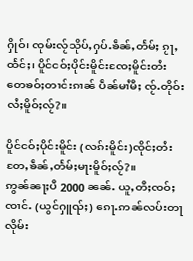ႁိုဝ်၊ ၸုမ်းလႂ်သိုပ်ႇႁပ်ႉၶဵၼ်ႇတႅမ်ႈ ၵႂႃႇထႅင်ႈ၊ ပိူင်ငဝ်ႈပိုင်းမိူင်းၸႄႈမိူင်းတႆး တေၶဝ်ႈတၢင်းၵၢၼ် ပဵၼ်မၢႆမီႈ ၸႂ်ႉတိုဝ်းလႆႈမိူဝ်ႈလႂ်?။

ပိူင်ငဝ်ႈပိုင်းမိူင်း (လၵ်းမိူင်း)ၸိုင်ႈတႆး တႄႇၶဵၼ်ႇတႅမ်ႈမႃးမိူဝ်ႈလႂ်?။
ဢွၼ်ၼႃႈပီ 2000 ၼၼ်ႉ ယူႇတီႈၸဝ်ႈၸၢင်ႉ (ယွင်ႁူၺ်ႈ) ၵေႃႉဢၼ်လပ်းတႃလိုမ်း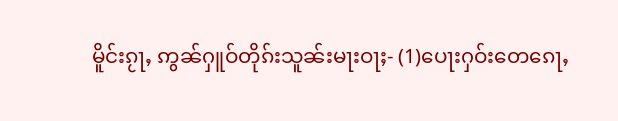မိူင်းၵႂႃႇ ဢွၼ်ႁူဝ်တိုၵ်းသူၼ်းမႃးဝႃႈ- (1)ပေႃးႁဝ်းတေၵေႃႇ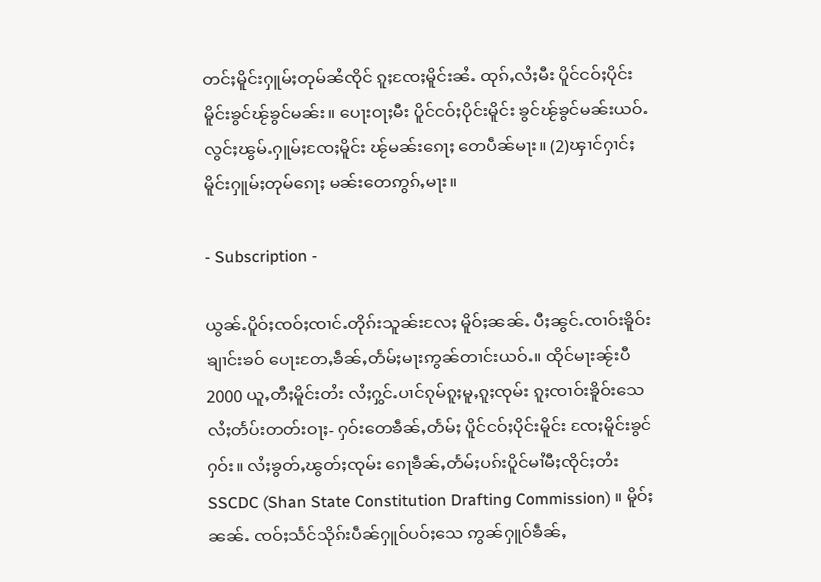တင်ႈမိူင်းႁူမ်ႈတုမ်ၼႆၸိုင် ၵူႈၸႄႈမိူင်းၼႆႉ ထုၵ်ႇလႆႈမီး ပိူင်ငဝ်ႈပိုင်းမိူင်းၶွင်ၽႂ်ၶွင်မၼ်း။ ပေႃးဝႃႈမီး ပိူင်ငဝ်ႈပိုင်းမိူင်း ၶွင်ၽႂ်ၶွင်မၼ်းယဝ်ႉ လွင်ႈၽွမ်ႉႁူမ်ႈၸႄႈမိူင်း ၽႂ်မၼ်းၵေႃႈ တေပဵၼ်မႃး။ (2)ၾၢင်ႁၢင်ႈမိူင်းႁူမ်ႈတုမ်ၵေႃႈ မၼ်းတေဢွၵ်ႇမႃး။

- Subscription -

ယွၼ်ႉပိူဝ်ႈၸဝ်ႈၸၢင်ႉတိုၵ်းသူၼ်းလႄႈ မိူဝ်ႈၼၼ်ႉ ပီႈၼွင်ႉၸၢဝ်းၶိူဝ်းၶျၢင်းၶဝ် ပေႃးတႄႇၶဵၼ်ႇတႅမ်ႈမႃးဢွၼ်တၢင်းယဝ်ႉ။ ထိုင်မႃးၼႂ်းပီ 2000 ယူႇတီႈမိူင်းတႆး လႆႈႁွင်ႉပၢင်ၵုမ်ၵူႈမူႇၵူႈၸုမ်း ၵူႈၸၢဝ်းၶိူဝ်းသေ လႆႈတႅပ်းတတ်းဝႃႈ- ႁဝ်းတေၶဵၼ်ႇတႅမ်ႈ ပိူင်ငဝ်ႈပိုင်းမိူင်း ၸႄႈမိူင်းၶွင်ႁဝ်း။ လႆႈၶွတ်ႇၽွတ်ႈၸုမ်း ၵေႃၶဵၼ်ႇတႅမ်ႈပၵ်းပိူင်မၢႆမီႈၸိုင်ႈတႆး SSCDC (Shan State Constitution Drafting Commission) ။ မိူဝ်ႈၼၼ်ႉ ၸဝ်ႈသႅင်သိုၵ်းပဵၼ်ႁူဝ်ပဝ်ႈသေ ဢွၼ်ႁူဝ်ၶဵၼ်ႇ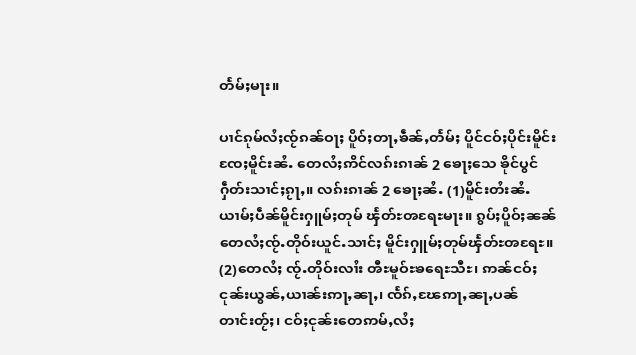တႅမ်ႈမႃး။

ပၢင်ၵုမ်လႆႈၸႂ်ၵၼ်ဝႃႈ ပိူဝ်ႈတႃႇၶဵၼ်ႇတႅမ်ႈ ပိူင်ငဝ်ႈပိုင်းမိူင်းၸႄႈမိူင်းၼႆႉ တေလႆႈဢိင်လၵ်းၵၢၼ် 2 ၶေႃႈသေ ၶိုင်ပွင်ႁဵတ်းသၢင်ႈၵႂႃႇ။ လၵ်းၵၢၼ် 2 ၶေႃႈၼႆႉ (1)မိူင်းတႆးၼႆႉ ယၢမ်ႈပဵၼ်မိူင်းႁူမ်ႈတုမ် ၾႅတ်ႊၻရႄႊမႃး။ ၵွပ်ႈပိူဝ်ႈၼၼ် တေလႆႈၸႂ်ႉတိုဝ်းယူင်ႉသၢင်ႈ မိူင်းႁူမ်ႈတုမ်ၾႅတ်ႊၻရႄႊ။ (2)တေလႆႈ ၸႂ်ႉတိုဝ်းလၢႆး ၻီႊမူဝ်ႊၶရေႊသီႊ၊ ဢၼ်ငဝ်ႈငုၼ်းယွၼ်ႇယၢၼ်းဢႃႇၼႃႇ၊ ၸႅၵ်ႇၽႄဢႃႇၼႃႇပၼ် တၢင်းတႂ်ႈ၊ ငဝ်ႈငုၼ်းတေဢမ်ႇလႆႈ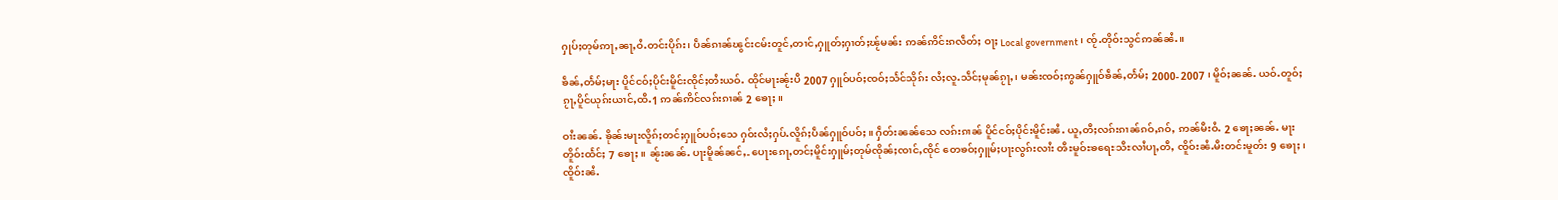ႁုပ်ႈတုမ်ဢႃႇၼႃႇဝႆႉတင်းပိုၵ်း၊ ပဵၼ်ၵၢၼ်ၽွင်းငမ်းတူင်ႇတၢင်ႇႁူတ်ႈႁၢတ်ႈၽႂ်မၼ်း ဢၼ်ဢိင်းၵလဵတ်ႈ ဝႃႈ Local government ၊ ၸႂ်ႉတိုဝ်းသွင်ဢၼ်ၼႆႉ။

ၶဵၼ်ႇတႅမ်ႈမႃး ပိူင်ငဝ်ႈပိုင်းမိူင်းၸိုင်ႈတႆးယဝ်ႉ ထိုင်မႃးၼႂ်းပီ 2007 ႁူဝ်ပဝ်ႈၸဝ်ႈသႅင်သိုၵ်း လႆႈလူႉသဵင်ႈမုၼ်ၵႂႃႇ၊ မၼ်းၸဝ်ႈဢွၼ်ႁူဝ်ၶဵၼ်ႇတႅမ်ႈ 2000- 2007 ၊ မိူဝ်ႈၼၼ်ႉ ယဝ်ႉတူဝ်ႈၵႂႃႇပိူင်ယုၵ်းယၢင်ႇထီႉ1 ဢၼ်ဢိင်လၵ်းၵၢၼ် 2 ၶေႃႈ။

ဝၢႆးၼၼ်ႉ ၶိုၼ်းမႃးလိူၵ်ႈတင်ႈႁူဝ်ပဝ်ႈသေ ႁဝ်းလႆႈႁပ်ႉလိူၵ်ႈပဵၼ်ႁူဝ်ပဝ်ႈ။ ႁဵတ်းၼၼ်သေ လၵ်းၵၢၼ် ပိူင်ငဝ်ႈပိုင်းမိူင်းၼႆႉ ယူႇတီႈလၵ်းၵၢၼ်ၵဝ်ႇၵဝ်ႇ ဢၼ်မီးဝႆႉ 2 ၶေႃႈၼၼ်ႉ မႃးတိူဝ်းထႅင်ႈ 7 ၶေႃႈ။ ၼႂ်းၼၼ်ႉ ပႃးမိူၼ်ၼင်ႇ- ပေႃးၵေႃႇတင်ႈမိူင်းႁူမ်ႈတုမ်ၸိုၼ်ႈၸၢင်ႇၸိုင် တေၶဝ်ႈႁူမ်ႈပႃးလွၵ်းလၢႆး ၻီႊမူဝ်ႊၶရေႊသီႊလၢႆပႃႇတီႇ ၸိူဝ်းၼႆႉမီးတင်းမူတ်း 9 ၶေႃႈ၊ ၸိူဝ်းၼႆႉ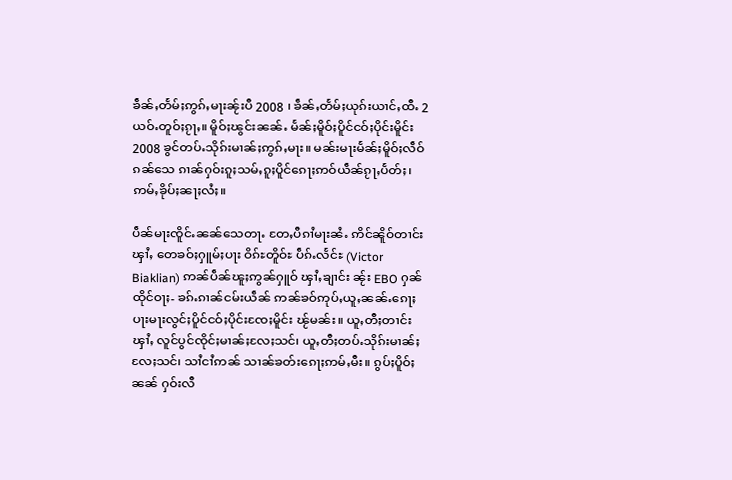ၶဵၼ်ႇတႅမ်ႈဢွၵ်ႇမႃးၼႂ်းပီ 2008 ၊ ၶဵၼ်ႇတႅမ်ႈယုၵ်းယၢင်ႇထီႉ 2 ယဝ်ႉတူဝ်ႈၵႂႃႇ။ မိူဝ်ႈၽွင်းၼၼ်ႉ မႅၼ်ႈမိူဝ်ႈပိူင်ငဝ်ႈပိုင်းမိူင်း 2008 ၶွင်တပ်ႉသိုၵ်းမၢၼ်ႈဢွၵ်ႇမႃး။ မၼ်းမႃးမႅၼ်ႈမိူဝ်ႈလဵဝ်ၵၼ်သေ ၵၢၼ်ႁဝ်းၵူႈသမ်ႇၵူႈပိူင်ၵေႃႈဢဝ်ယဵၼ်ၵႂႃႇပႅတ်ႈ၊ ဢမ်ႇၶိုပ်ႈၼႃႈလႆႈ။

ပဵၼ်မႃးၸိူင်ႉၼၼ်သေတႃႉ တႄႇပီၵၢႆမႃးၼႆႉ ဢိင်ၼိူဝ်တၢင်းၾၢႆႇ တေၶဝ်ႈႁူမ်ႈပႃး ဝိၵ်ႊတိူဝ်ႊ ပဵၵ်ႉလႅင်ႊ (Victor Biaklian) ဢၼ်ပဵၼ်ၽူႈဢွၼ်ႁူဝ် ၾၢႆႇၶျၢင်း ၼႂ်း EBO ႁၼ်ထိုင်ဝႃႈ- ၶၵ်ႉၵၢၼ်ငမ်းယဵၼ် ဢၼ်ၶဝ်ဢုပ်ႇယူႇၼၼ်ႉၵေႃႈ ပႃးမႃးလွင်ႈပိူင်ငဝ်ႈပိုင်းၸႄႈမိူင်း ၽႂ်မၼ်း။ ယူႇတီႈတၢင်းၾၢႆႇ လူင်ပွင်ၸိုင်ႈမၢၼ်ႈလႄႈသင်၊ ယူႇတီႈတပ်ႉသိုၵ်းမၢၼ်ႈလႄႈသင်၊ သၢႆငၢႆဢၼ် သၢၼ်ၶတ်းၵေႃႈဢမ်ႇမီး။ ၵွပ်ႈပိူဝ်ႈၼၼ် ႁဝ်းလီ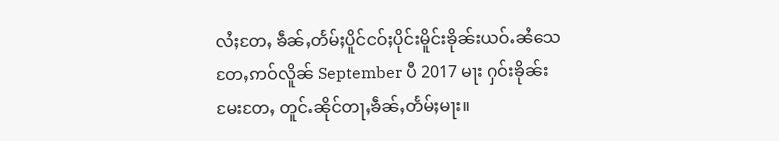လႆႈတႄႇ ၶဵၼ်ႇတႅမ်ႈပိူင်ငဝ်ႈပိုင်းမိူင်းၶိုၼ်းယဝ်ႉၼႆသေ တႄႇဢဝ်လိူၼ် September ပီ 2017 မႃး ႁဝ်းၶိုၼ်းမႄးတႄႇ တူင်ႉၼိုင်တႃႇၶဵၼ်ႇတႅမ်ႈမႃး။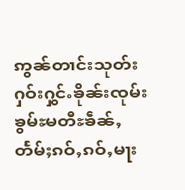ဢွၼ်တၢင်းသုတ်း ႁဝ်းႁွင်ႉၶိုၼ်းၸုမ်း ၶွမ်ႊမတီႊၶဵၼ်ႇတႅမ်ႈၵဝ်ႇၵဝ်ႇမႃး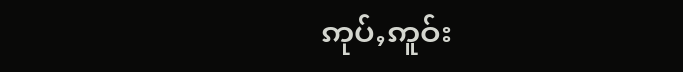ဢုပ်ႇဢူဝ်း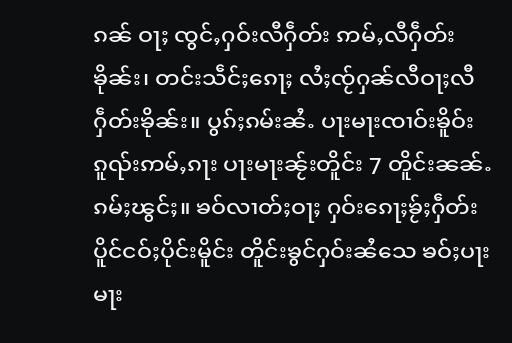ၵၼ် ဝႃႈ ၸွင်ႇႁဝ်းလီႁဵတ်း ဢမ်ႇလီႁဵတ်းၶိုၼ်း၊ တင်းသဵင်ႈၵေႃႈ လႆႈၸႂ်ႁၼ်လီဝႃႈလီႁဵတ်းၶိုၼ်း။ ပွၵ်ႈၵမ်းၼႆႉ ပႃးမႃးၸၢဝ်းၶိူဝ်း ၵူၺ်းဢမ်ႇၵႃး ပႃးမႃးၼႂ်းတိူင်း 7 တိူင်းၼၼ်ႉၵမ်ႈၽွင်ႈ။ ၶဝ်လၢတ်ႈဝႃႈ ႁဝ်းၵေႃႈၶႂ်ႈႁဵတ်းပိူင်ငဝ်ႈပိုင်းမိူင်း တိူင်းၶွင်ႁဝ်းၼႆသေ ၶဝ်ႈပႃးမႃး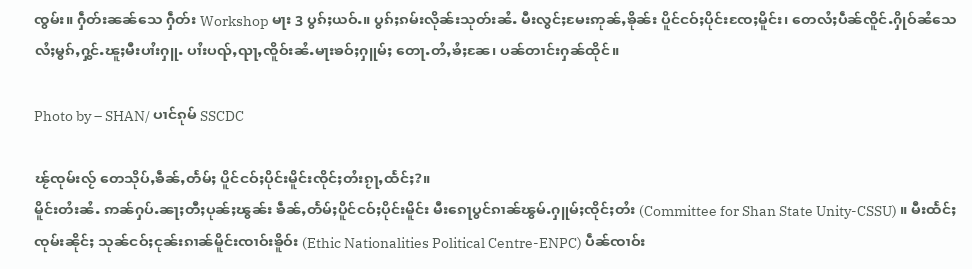ၸွမ်း။ ႁဵတ်းၼၼ်သေ ႁဵတ်း Workshop မႃး 3 ပွၵ်ႈယဝ်ႉ။ ပွၵ်ႈၵမ်းလိုၼ်းသုတ်းၼႆႉ မီးလွင်ႈမႄးဢုၼ်ႇၶိုၼ်း ပိူင်ငဝ်ႈပိုင်းၸႄႈမိူင်း၊ တေလႆႈပဵၼ်ၸိူင်ႉႁိုဝ်ၼႆသေ လႆႈမွၵ်ႇႁွင်ႉၽူႈမီးပၢႆးႁူႉ ပၢႆးပၺ်ႇၺႃႇၸိူဝ်းၼႆႉမႃးၶဝ်ႈႁူမ်ႈ တေႃႉတႆႇၶႆႈၼႄ၊ ပၼ်တၢင်းႁၼ်ထိုင်။

Photo by – SHAN/ ပၢင်ၵုမ် SSCDC

ၽႂ်ၸုမ်းလႂ် တေသိုပ်ႇၶဵၼ်ႇတႅမ်ႈ ပိူင်ငဝ်ႈပိုင်းမိူင်းၸိုင်ႈတႆးၵႂႃႇထႅင်ႈ?။
မိူင်းတႆးၼႆႉ ဢၼ်ႁပ်ႉၼႃႈတီႈပုၼ်ႈၽွၼ်း ၶဵၼ်ႇတႅမ်ႈပိူင်ငဝ်ႈပိုင်းမိူင်း မီးၵေႃပွင်ၵၢၼ်ၽွမ်ႉႁူမ်ႈၸိုင်ႈတႆး (Committee for Shan State Unity-CSSU) ။ မီးထႅင်ႈၸုမ်းၼိုင်ႈ သုၼ်ငဝ်ႈငုၼ်းၵၢၼ်မိူင်းၸၢဝ်းၶိူဝ်း (Ethic Nationalities Political Centre-ENPC) ပဵၼ်ၸၢဝ်း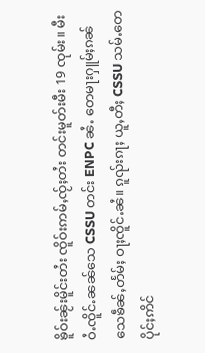ၶိူဝ်းၼႂ်းမိူင်းတႆး ၸိူဝ်းဢမ်ႇၸႂ်ႈတႆး တင်းမူတ်းမီး 19 ၸုမ်း။ မီးဝႆႉၸိူင်ႉၼၼ်သေ CSSU တင်း ENPC ၼႆႉ တေမႃးႁူမ်ႈၵၼ်သေၶဵၼ်ႇတႅမ်ႈ ဝႃႈၸိူင်ႉၼႆ။ ၵူၺ်းၵႃႈ ယူႇတီႈ CSSU သမ်ႉတေပိုင်ႈဢိင်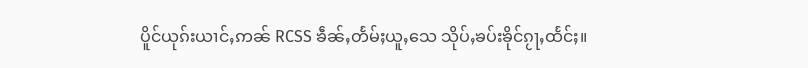ပိူင်ယုၵ်းယၢင်ႇဢၼ် RCSS ၶဵၼ်ႇတႅမ်ႈယူႇသေ သိုပ်ႇၶပ်းၶိုင်ၵႂႃႇထႅင်ႈ။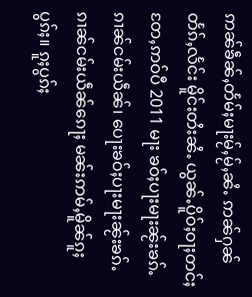ဢၼ်ၶဵၼ်ႇတႅမ်ႈမႃးမႂ်ႇမႂ်ႇၼႆႉ ဢၼ်ႁၼ်တႅၵ်ႇလႅင်း မိူင်းတႆးၼႆႉ ယွၼ်ႉပိူဝ်ႈဝႃႈတင်ႈတႄႇဢဝ်ပီ 2011 မႃး ၶဝ်ႈပႃးမႃးၼႂ်းၶၵ်ႉၵၢၼ်ငမ်းယဵၼ်၊ ပေႃးၶဝ်ႈပႃးမႃးၼႂ်းၶၵ်ႉၵၢၼ်ငမ်းယဵၼ်ၵေႃႈ မၼ်းဢမ်ႇမိူၼ်ၵူႈပွၵ်ႈ။ ၵူႈပွၵ်ႈ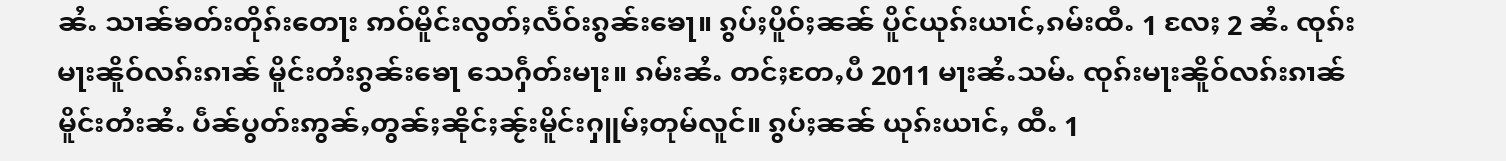ၼႆႉ သၢၼ်ၶတ်းတိုၵ်းတေႃး ဢဝ်မိူင်းလွတ်ႈလႅဝ်းၵွၼ်းၶေႃ။ ၵွပ်ႈပိူဝ်ႈၼၼ် ပိူင်ယုၵ်းယၢင်ႇၵမ်းထီႉ 1 လႄႈ 2 ၼႆႉ ၸုၵ်းမႃးၼိူဝ်လၵ်းၵၢၼ် မိူင်းတႆးၵွၼ်းၶေႃ သေႁဵတ်းမႃး။ ၵမ်းၼႆႉ တင်ႈတႄႇပီ 2011 မႃးၼႆႉသမ်ႉ ၸုၵ်းမႃးၼိူဝ်လၵ်းၵၢၼ် မိူင်းတႆးၼႆႉ ပဵၼ်ပွတ်းဢွၼ်ႇတွၼ်ႈၼိုင်ႈၼႂ်းမိူင်းႁူမ်ႈတုမ်လူင်။ ၵွပ်ႈၼၼ် ယုၵ်းယၢင်ႇ ထီႉ 1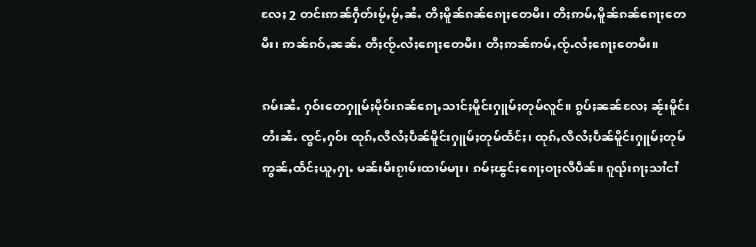လႄႈ 2 တင်းဢၼ်ႁဵတ်းမႂ်ႇမႂ်ႇၼႆႉ တီႈမိူၼ်ၵၼ်ၵေႃႈတေမီး၊ တီႈဢမ်ႇမိူၼ်ၵၼ်ၵေႃႈတေမီး၊ ဢၼ်ၵဝ်ႇၼၼ်ႉ တီႈၸႂ်ႉလႆႈၵေႃႈတေမီး၊ တီႈဢၼ်ဢမ်ႇၸႂ်ႉလႆႈၵေႃႈတေမီး။

ၵမ်းၼႆႉ ႁဝ်းတေႁူမ်ႈမိုဝ်းၵၼ်ၵေႃႇသၢင်ႈမိူင်းႁူမ်ႈတုမ်လူင်။ ၵွပ်ႈၼၼ်လႄႈ ၼႂ်းမိူင်းတႆးၼႆႉ ၸွင်ႇႁဝ်း ထုၵ်ႇလီလႆႈပဵၼ်မိူင်းႁူမ်ႈတုမ်ထႅင်ႈ၊ ထုၵ်ႇလီလႆႈပဵၼ်မိူင်းႁူမ်ႈတုမ်ဢွၼ်ႇထႅင်ႈယူႇႁႃႉ မၼ်းမီးၵႂၢမ်းထၢမ်မႃး၊ ၵမ်ႈၽွင်ႈၵေႃႈဝႃႈလီပဵၼ်။ ၵူၺ်းၵႃႈသၢႆငၢႆ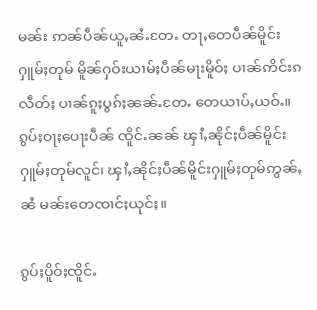မၼ်း ဢၼ်ပဵၼ်ယူႇၼႆႉတႄႉ တႃႇတေပဵၼ်မိူင်းႁူမ်ႈတုမ် မိူၼ်ႁဝ်းယၢမ်ႈပဵၼ်မႃးမိူဝ်ႈ ပၢၼ်ဢိင်းၵလဵတ်ႈ ပၢၼ်ၵူႈပွၵ်ႈၼၼ်ႉတႄႉ တေယၢပ်ႇယဝ်ႉ။ ၵွပ်ႈဝႃႈပေႃးပဵၼ် ၸိူင်ႉၼၼ် ၾၢႆႇၼိုင်ႈပဵၼ်မိူင်းႁူမ်ႈတုမ်လူင်၊ ၾၢႆႇၼိုင်ႈပဵၼ်မိူင်းႁူမ်ႈတုမ်ဢွၼ်ႇၼႆ မၼ်းတေၸၢင်ႈယုင်ႈ။

ၵွပ်ႈပိူဝ်ႈၸိူင်ႉ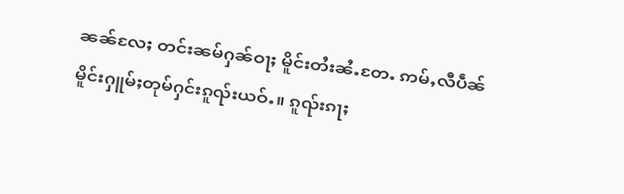ၼၼ်လႄႈ တင်းၼမ်ႁၼ်ဝႃႈ မိူင်းတႆးၼႆႉတႄႉ ဢမ်ႇလီပဵၼ်မိူင်းႁူမ်ႈတုမ်ႁင်းၵူၺ်းယဝ်ႉ။ ၵူၺ်းၵႃႈ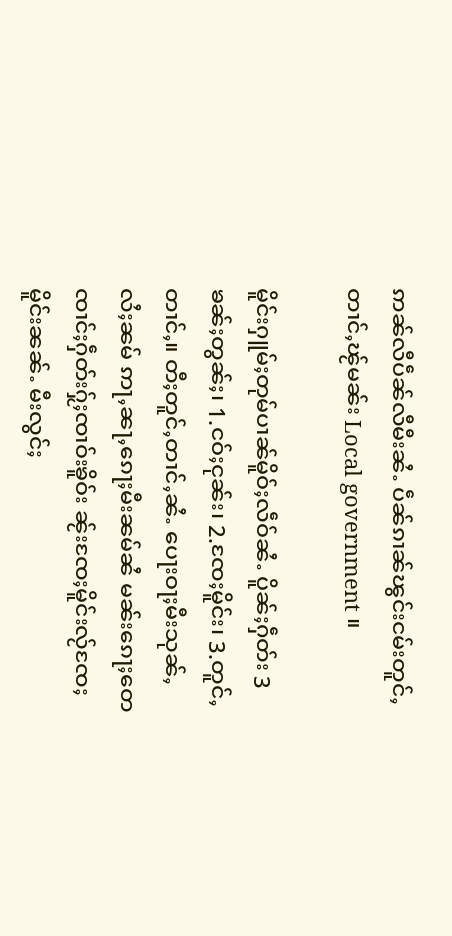ဢၼ်လီပဵၼ်လီမီးၼႆႉ ပဵၼ်ၵၢၼ်ၽွင်းငမ်းတူင်ႇတၢင်ႇၽႂ်မၼ်း Local government ။

မိူင်းႁူမ်ႈတုမ်ပၢၼ်မိူဝ်ႈလဵဝ်ၼႆႉ ပိူၼ်ႈႁဵတ်း 3 ၶၼ်ႈတွၼ်ႈ၊ 1.ငဝ်ႈငုၼ်း၊ 2.ၸႄႈမိူင်း၊ 3.တူင်ႇတၢင်ႇ။ တီႈတူင်ႇတၢင်ႇၼႆႉ ပေႃးဝႃႈမီးသုၼ်ႇလႆႈၼမ် ဢႃႇၼႃႇၵေႃႈမီးၼမ်ၼႆ မၼ်းၵေႃႈတေၸၢင်ႈႁဵတ်းႁႂ်ႈၸၢဝ်းၶိူဝ်း ၼႂ်းၸႄႈမိူင်းလႂ်ၸႄႈမိူင်းၼၼ်ႉ မီးလွင်ႈ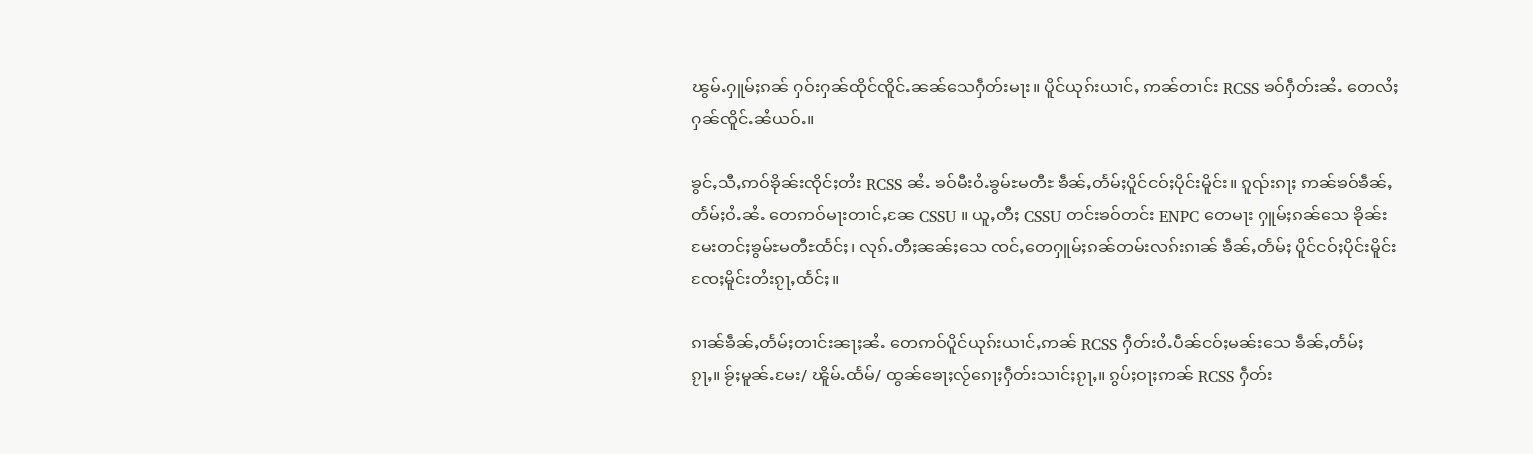ၽွမ်ႉႁူမ်ႈၵၼ် ႁဝ်းႁၼ်ထိုင်ၸိူင်ႉၼၼ်သေႁဵတ်းမႃး။ ပိူင်ယုၵ်းယၢင်ႇ ဢၼ်တၢင်း RCSS ၶဝ်ႁဵတ်းၼႆႉ တေလႆႈႁၼ်ၸိူင်ႉၼႆယဝ်ႉ။

ၶွင်ႇသီႇဢဝ်ၶိုၼ်းၸိုင်ႈတႆး RCSS ၼႆႉ ၶဝ်မီးဝႆႉၶွမ်ႊမတီႊ ၶဵၼ်ႇတႅမ်ႈပိူင်ငဝ်ႈပိုင်းမိူင်း။ ၵူၺ်းၵႃႈ ဢၼ်ၶဝ်ၶဵၼ်ႇတႅမ်ႈဝႆႉၼႆႉ တေဢဝ်မႃးတၢင်ႇၼႄ CSSU ။ ယူႇတီႈ CSSU တင်းၶဝ်တင်း ENPC တေမႃး ႁူမ်ႈၵၼ်သေ ၶိုၼ်းမႄးတင်ႈၶွမ်ႊမတီႊထႅင်ႈ၊ လုၵ်ႉတီႈၼၼ်ႈသေ ၸင်ႇတေႁူမ်ႈၵၼ်တမ်းလၵ်းၵၢၼ် ၶဵၼ်ႇတႅမ်ႈ ပိူင်ငဝ်ႈပိုင်းမိူင်းၸႄႈမိူင်းတႆးၵႂႃႇထႅင်ႈ။

ၵၢၼ်ၶဵၼ်ႇတႅမ်ႈတၢင်းၼႃႈၼႆႉ တေဢဝ်ပိူင်ယုၵ်းယၢင်ႇဢၼ် RCSS ႁဵတ်းဝႆႉပဵၼ်ငဝ်ႈမၼ်းသေ ၶဵၼ်ႇတႅမ်ႈၵႂႃႇ။ ၶႂ်ႈမူၼ်ႉမႄး/ ၽိူမ်ႉထႅမ်/ ထွၼ်ၶေႃႈလႂ်ၵေႃႈႁဵတ်းသၢင်ႈၵႂႃႇ။ ၵွပ်ႈဝႃႈဢၼ် RCSS ႁဵတ်း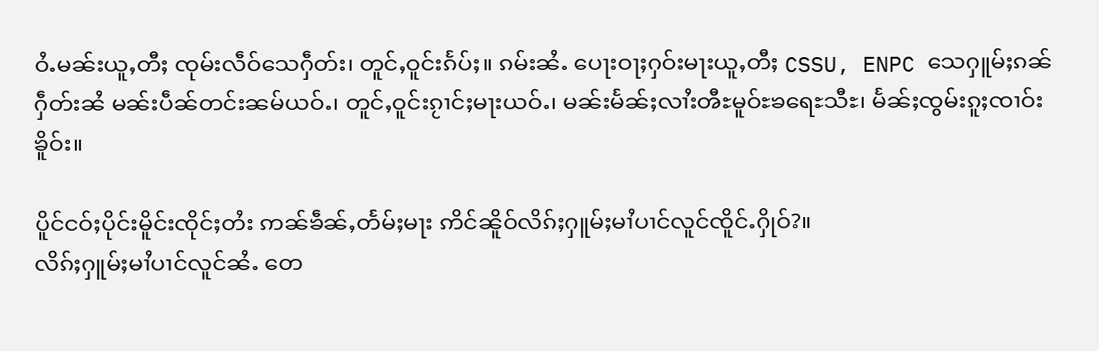ဝႆႉမၼ်းယူႇတီႈ ၸုမ်းလဵဝ်သေႁဵတ်း၊ တူင်ႇဝူင်းၵႅပ်ႈ။ ၵမ်းၼႆႉ ပေႃးဝႃႈႁဝ်းမႃးယူႇတီႈ CSSU, ENPC သေႁူမ်ႈၵၼ်ႁဵတ်းၼႆ မၼ်းပဵၼ်တင်းၼမ်ယဝ်ႉ၊ တူင်ႇဝူင်းၵႂၢင်ႈမႃးယဝ်ႉ၊ မၼ်းမႅၼ်ႈလၢႆးၻီႊမူဝ်ႊၶရေႊသီႊ၊ မႅၼ်ႈၸွမ်းၵူႈၸၢဝ်းၶိူဝ်း။

ပိူင်ငဝ်ႈပိုင်းမိူင်းၸိုင်ႈတႆး ဢၼ်ၶဵၼ်ႇတႅမ်ႈမႃး ဢိင်ၼိူဝ်လိၵ်ႈႁူမ်ႈမၢႆပၢင်လူင်ၸိူင်ႉႁိုဝ်?။
လိၵ်ႈႁူမ်ႈမၢႆပၢင်လူင်ၼႆႉ တေ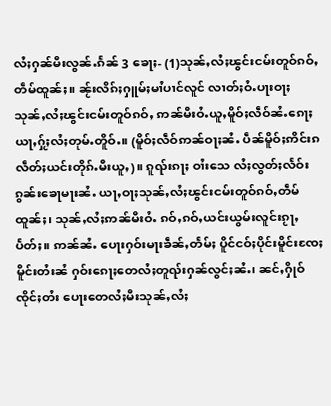လႆႈႁၼ်မီးလွၼ်ႉၵႅၼ် 3 ၶေႃႈ- (1)သုၼ်ႇလႆႈၽွင်းငမ်းတူဝ်ၵဝ်ႇတဵမ်ထူၼ်ႈ။ ၼႂ်းလိၵ်ႈႁူမ်ႈမၢႆပၢင်လူင် လၢတ်ႈဝႆႉပႃးဝႃႈ သုၼ်ႇလႆႈၽွင်းငမ်းတူဝ်ၵဝ်ႇ ဢၼ်မီးဝႆႉယူႇမိူဝ်ႈလဵဝ်ၼႆႉၵေႃႈ ယႃႇႁႂ်ႈလႆႈတုမ်ႉတိူဝ်ႉ။ (မိူဝ်ႈလဵဝ်ဢၼ်ဝႃႈၼႆႉ ပဵၼ်မိူဝ်ႈဢိင်းၵလဵတ်ႈယင်းတိုၵ်ႉမီးယူႇ)။ ၵူၺ်းၵႃႈ ဝၢႆးသေ လႆႈလွတ်ႈလႅဝ်းၵွၼ်းၶေႃမႃးၼႆႉ ယႃႇဝႃႈသုၼ်ႇလႆႈၽွင်းငမ်းတူဝ်ၵဝ်ႇတဵမ်ထူၼ်ႈ၊ သုၼ်ႇလႆႈဢၼ်မီးဝႆႉ ၵဝ်ႇၵဝ်ႇယင်းယွမ်းလူင်းၵႂႃႇပႅတ်ႈ။ ဢၼ်ၼႆႉ ပေႃးႁဝ်းမႃးၶဵၼ်ႇတႅမ်ႈ ပိူင်ငဝ်ႈပိုင်းမိူင်းၸႄႈမိူင်းတႆးၼႆ ႁဝ်းၵေႃႈတေလႆႈတူၺ်းႁၼ်လွင်ႈၼႆႉ၊ ၼင်ႇႁိုဝ်ၸိုင်ႈတႆး ပေႃးတေလႆႈမီးသုၼ်ႇလႆႈ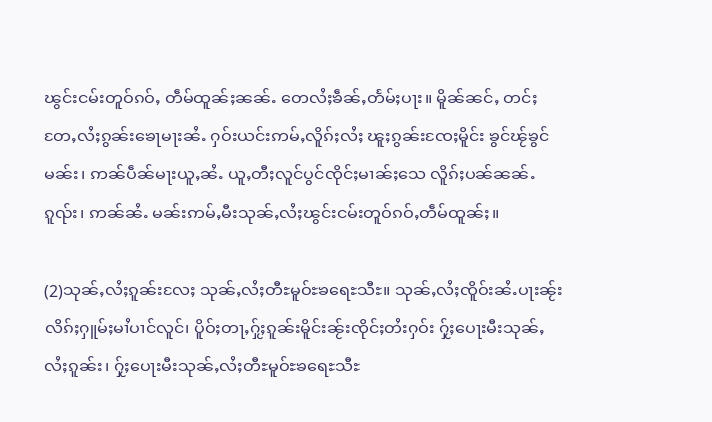ၽွင်းငမ်းတူဝ်ၵဝ်ႇ တဵမ်ထူၼ်ႈၼၼ်ႉ တေလႆႈၶဵၼ်ႇတႅမ်ႈပႃး။ မိူၼ်ၼင်ႇ တင်ႈတႄႇလႆႈၵွၼ်းၶေႃမႃးၼႆႉ ႁဝ်းယင်းဢမ်ႇလိူၵ်ႈလႆႈ ၽူႈၵွၼ်းၸႄႈမိူင်း ၶွင်ၽႂ်ၶွင်မၼ်း၊ ဢၼ်ပဵၼ်မႃးယူႇၼႆႉ ယူႇတီႈလူင်ပွင်ၸိုင်ႈမၢၼ်ႈသေ လိူၵ်ႈပၼ်ၼၼ်ႉၵူၺ်း၊ ဢၼ်ၼႆႉ မၼ်းဢမ်ႇမီးသုၼ်ႇလႆႈၽွင်းငမ်းတူဝ်ၵဝ်ႇတဵမ်ထူၼ်ႈ။

(2)သုၼ်ႇလႆႈၵူၼ်းလႄႈ သုၼ်ႇလႆႈတီႊမူဝ်ႊၶရေႊသီႊ။ သုၼ်ႇလႆႈၸိူဝ်းၼႆႉပႃးၼႂ်းလိၵ်ႈႁူမ်ႈမၢႆပၢင်လူင်၊ ပိူဝ်ႈတႃႇႁႂ်ႈၵူၼ်းမိူင်းၼႂ်းၸိုင်ႈတႆးႁဝ်း ႁႂ်ႈပေႃးမီးသုၼ်ႇလႆႈၵူၼ်း၊ ႁႂ်ႈပေႃးမီးသုၼ်ႇလႆႈတီႊမူဝ်ႊၶရေႊသီႊ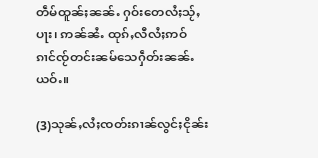တဵမ်ထူၼ်ႈၼၼ်ႉ ႁဝ်းတေလႆႈသႂ်ႇပႃး၊ ဢၼ်ၼႆႉ ထုၵ်ႇလီလႆႈဢဝ်ၵၢင်ၸႂ်တင်းၼမ်သေႁဵတ်းၼၼ်ႉယဝ်ႉ။

(3)သုၼ်ႇလႆႈၸတ်းၵၢၼ်လွင်ႈငိုၼ်း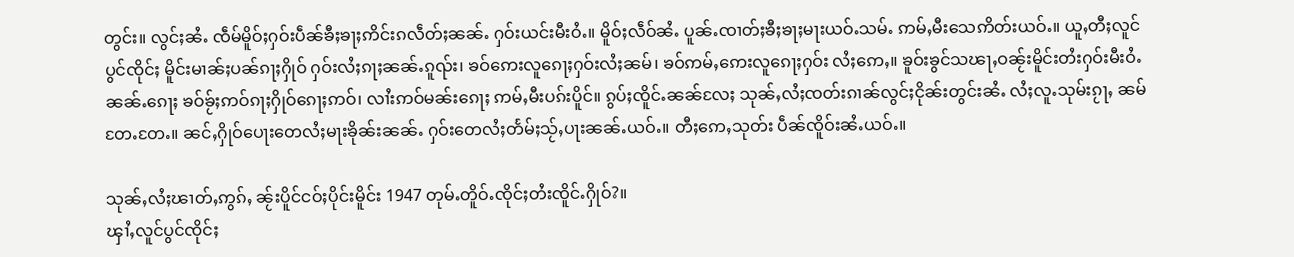တွင်း။ လွင်ႈၼႆႉ ၸဵမ်မိူဝ်ႈႁဝ်းပဵၼ်ၶီႈၶႃႈဢိင်းၵလဵတ်ႈၼၼ်ႉ ႁဝ်းယင်းမီးဝႆႉ။ မိူဝ်ႈလဵဝ်ၼႆႉ ပူၼ်ႉၸၢတ်ႈၶီႈၶႃႈမႃးယဝ်ႉသမ်ႉ ဢမ်ႇမီးသေဢိတ်းယဝ်ႉ။ ယူႇတီႈလူင်ပွင်ၸိုင်ႈ မိူင်းမၢၼ်ႈပၼ်ၵႃႈႁိုဝ် ႁဝ်းလႆႈၵႃႈၼၼ်ႉၵူၺ်း၊ ၶဝ်ဢေးလူၵေႃႈႁဝ်းလႆႈၼမ်၊ ၶဝ်ဢမ်ႇဢေးလူၵေႃႈႁဝ်း လႆႈဢေႇ။ ၶူဝ်းၶွင်သၽႃႇဝၼႂ်းမိူင်းတႆးႁဝ်းမီးဝႆႉၼၼ်ႉၵေႃႈ ၶဝ်ၶႂ်ႈဢဝ်ၵႃႈႁိုဝ်ၵေႃႈဢဝ်၊ လၢႆးဢဝ်မၼ်းၵေႃႈ ဢမ်ႇမီးပၵ်းပိူင်။ ၵွပ်ႈၸိူင်ႉၼၼ်လႄႈ သုၼ်ႇလႆႈၸတ်းၵၢၼ်လွင်ႈငိုၼ်းတွင်းၼႆႉ လႆႈလူႉသုမ်းၵႂႃႇ ၼမ်တႄႉတႄႉ။ ၼင်ႇႁိုဝ်ပေႃးတေလႆႈမႃးၶိုၼ်းၼၼ်ႉ ႁဝ်းတေလႆႈတႅမ်ႈသႂ်ႇပႃးၼၼ်ႉယဝ်ႉ။ တီႈဢေႇသုတ်း ပဵၼ်ၸိူဝ်းၼႆႉယဝ်ႉ။

သုၼ်ႇလႆႈၽၢတ်ႇဢွၵ်ႇ ၼႂ်းပိူင်ငဝ်ႈပိုင်းမိူင်း 1947 တုမ်ႉတိူဝ်ႉၸိုင်ႈတႆးၸိူင်ႉႁိုဝ်?။
ၾၢႆႇလူင်ပွင်ၸိုင်ႈ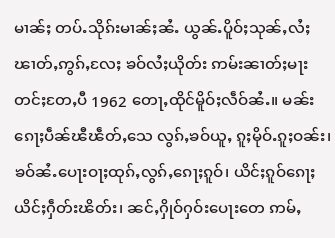မၢၼ်ႈ တပ်ႉသိုၵ်းမၢၼ်ႈၼႆႉ ယွၼ်ႉပိူဝ်ႈသုၼ်ႇလႆႈၽၢတ်ႇဢွၵ်ႇလႄႈ ၶဝ်လႆႈယိုတ်း ဢမ်းၼၢတ်ႈမႃး တင်ႈတႄႇပီ 1962 တေႃႇထိုင်မိူဝ်ႈလဵဝ်ၼႆႉ။ မၼ်းၵေႃႈပဵၼ်ၽီၽဵတ်ႇသေ လွၵ်ႇၶဝ်ယူႇ ၵူႈမိုဝ်ႉၵူႈဝၼ်း၊ ၶဝ်ၼႆႉပေႃးဝႃႈထုၵ်ႇလွၵ်ႇၵေႃႈၵူဝ်၊ ယိင်ႈၵူဝ်ၵေႃႈယိင်ႈႁဵတ်းၽိတ်း၊ ၼင်ႇႁိုဝ်ႁဝ်းပေႃးတေ ဢမ်ႇ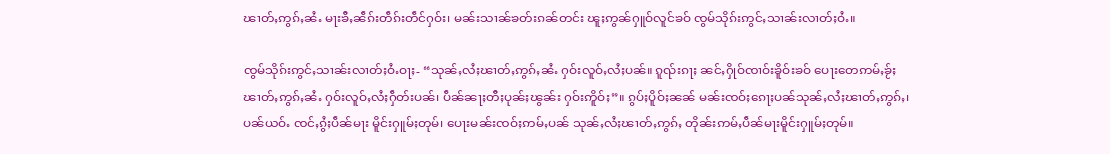ၽၢတ်ႇဢွၵ်ႇၼႆႉ မႃးၶီႇၼဵၵ်းတဵၵ်းတဵင်ႁဝ်း၊ မၼ်းသၢၼ်ၶတ်းၵၼ်တင်း ၽူႈဢွၼ်ႁူဝ်လူင်ၶဝ် ၸွမ်သိုၵ်းဢွင်ႇသၢၼ်းလၢတ်ႈဝႆႉ။

ၸွမ်သိုၵ်းဢွင်ႇသၢၼ်းလၢတ်ႈဝႆႉဝႃႈ- “သုၼ်ႇလႆႈၽၢတ်ႇဢွၵ်ႇၼႆႉ ႁဝ်းလူဝ်ႇလႆႈပၼ်။ ၵူၺ်းၵႃႈ ၼင်ႇႁိုဝ်ၸၢဝ်းၶိူဝ်းၶဝ် ပေႃးတေဢမ်ႇၶႂ်ႈၽၢတ်ႇဢွၵ်ႇၼႆႉ ႁဝ်းလူဝ်ႇလႆႈႁဵတ်းပၼ်၊ ပဵၼ်ၼႃႈတီႈပုၼ်ႈၽွၼ်း ႁဝ်းဢိူဝ်ႈ”။ ၵွပ်ႈပိူဝ်ႈၼၼ် မၼ်းၸဝ်ႈၵေႃႈပၼ်သုၼ်ႇလႆႈၽၢတ်ႇဢွၵ်ႇ၊ ပၼ်ယဝ်ႉ ၸင်ႇၵွႆႈပဵၼ်မႃး မိူင်းႁူမ်ႈတုမ်၊ ပေႃးမၼ်းၸဝ်ႈဢမ်ႇပၼ် သုၼ်ႇလႆႈၽၢတ်ႇဢွၵ်ႇ တိုၼ်းဢမ်ႇပဵၼ်မႃးမိူင်းႁူမ်ႈတုမ်။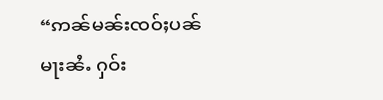“ဢၼ်မၼ်းၸဝ်ႈပၼ်မႃးၼႆႉ ႁဝ်း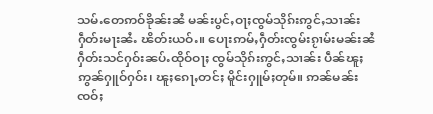သမ်ႉတေဢဝ်ၶိုၼ်းၼႆ မၼ်းပွင်ႇဝႃႈၸွမ်သိုၵ်းဢွင်ႇသၢၼ်း ႁဵတ်းမႃးၼႆႉ ၽိတ်းယဝ်ႉ။ ပေႃးဢမ်ႇႁဵတ်းၸွမ်းၵႂၢမ်းမၼ်းၼႆ ႁဵတ်းသင်ႁဝ်းၼပ်ႉထိုဝ်ဝႃႈ ၸွမ်သိုၵ်းဢွင်ႇသၢၼ်း ပဵၼ်ၽူႈဢွၼ်ႁူဝ်ႁဝ်း၊ ၽူႈၵေႃႇတင်ႈ မိူင်းႁူမ်ႈတုမ်။ ဢၼ်မၼ်းၸဝ်ႈ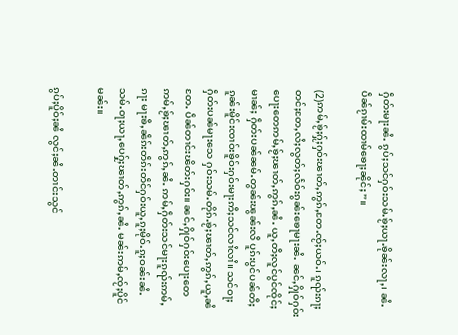ႁဵတ်းမႃးၼႆႉ ၵွပ်ႈသင်ႁဝ်းသမ်ႉၶႂ်ႈယႃႉၶိုၼ်းလႃႇ၊ ၼႆႉပဵၼ်ၵႂၢမ်းထၢမ်ၶေႃႈၼိုင်ႈ”။

(2)ဢမ်ႇၶႂ်ႈႁႂ်ႈႁဝ်းၽၢတ်ႇဢွၵ်ႇတႄႉၸႂ်ႈယဝ်ႉ၊ ၵူၺ်းၵႃႈ တင်ႈတႄႇလႆႈလွတ်ႈလႅဝ်းၵွၼ်းၶေႃမႃးၼႆႉ ၼင်ႇႁိုဝ်ႁဝ်း ပေႃးတေဢမ်ႇၶႂ်ႈၽၢတ်ႇဢွၵ်ႇၼႆႉ ယူႇတီႈလူင်ပွင်ၸိုင်ႈမၢၼ်ႈ ႁဵတ်းပၼ်ၼမ်ႉတွၼ်းၽွၼ်းလီ ပူၵ်းပွင်ပၼ်တီႈ ၵူၼ်းမိူင်းၸၢဝ်းၶိူဝ်းႁဝ်းမႃးဢီႈသင်လၢႆလၢႆ။ သင်ဝႃႈႁဵတ်းပၼ်မႃးသေ ႁဝ်းသမ်ႉတိုၵ်ႉၶႂ်ႈၽၢတ်ႇဢွၵ်ႇယူႇၼႆတႄႉ ပဵၼ်တၢင်းၽိတ်းႁဝ်း။ ၼင်ႇႁိုဝ်ႁဝ်းပေႃးတေဢမ်ႇၶႂ်ႈၽၢတ်ႇဢွၵ်ႇၼႆႉ ဢမ်ႇႁဵတ်းသင်မႃးၵူၺ်းဢမ်ႇၵႃး မႃးၶီႇၼဵၵ်းတဵၵ်းတဵင်ႁဝ်းယူႇၵူႈမိုဝ်ႉၵူႈဝၼ်းၼႆႉ သမ်ႉဝႃႈယႃႇပေႁႂ်ႈၽၢတ်ႇဢွၵ်ႇၼႆႉ မၼ်းဢမ်ႇၸႂ်ႈပိူင်မၼ်း။

ၵွပ်ႈပိူဝ်ႈၼႆ လွင်ႈၼႆႉတၢင်းသွင်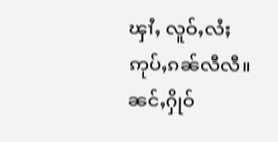ၾၢႆႇ လူဝ်ႇလႆႈဢုပ်ႇၵၼ်လီလီ။ ၼင်ႇႁိုဝ်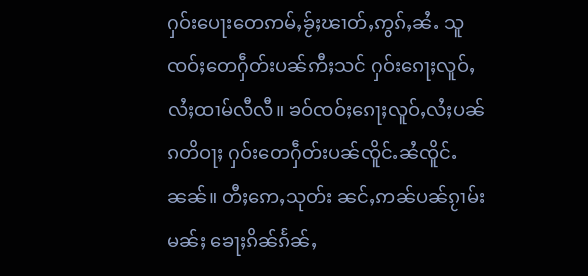ႁဝ်းပေႃးတေဢမ်ႇၶႂ်ႈၽၢတ်ႇဢွၵ်ႇၼႆႉ သူၸဝ်ႈတေႁဵတ်းပၼ်ဢီႈသင် ႁဝ်းၵေႃႈလူဝ်ႇလႆႈထၢမ်လီလီ။ ၶဝ်ၸဝ်ႈၵေႃႈလူဝ်ႇလႆႈပၼ်ၵတိဝႃႈ ႁဝ်းတေႁဵတ်းပၼ်ၸိူင်ႉၼႆၸိူင်ႉၼၼ်။ တီႈဢေႇသုတ်း ၼင်ႇဢၼ်ပၼ်ၵႂၢမ်းမၼ်ႈ ၶေႃႈၵိၼ်ၵႅၼ်ႇ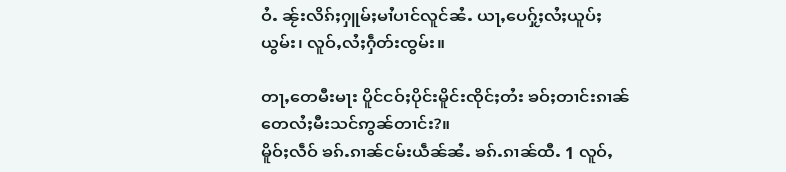ဝႆႉ ၼႂ်းလိၵ်ႈႁူမ်ႈမၢႆပၢင်လူင်ၼႆႉ ယႃႇပေႁႂ်ႈလႆႈယူပ်ႈယွမ်း၊ လူဝ်ႇလႆႈႁဵတ်းၸွမ်း။

တႃႇတေမီးမႃး ပိူင်ငဝ်ႈပိုင်းမိူင်းၸိုင်ႈတႆး ၶဝ်ႈတၢင်းၵၢၼ် တေလႆႈမီးသင်ဢွၼ်တၢင်း?။
မိူဝ်ႈလဵဝ် ၶၵ်ႉၵၢၼ်ငမ်းယဵၼ်ၼႆႉ ၶၵ်ႉၵၢၼ်ထီႉ 1 လူဝ်ႇ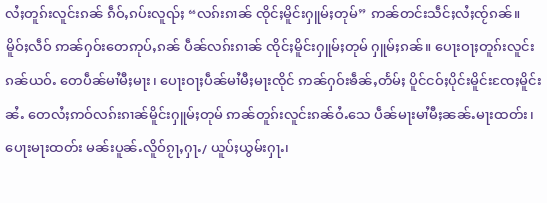လႆႈတူၵ်းလူင်းၵၼ် ၵဵဝ်ႇၵပ်းလူၺ်ႈ “လၵ်းၵၢၼ် ၸိုင်ႈမိူင်းႁူမ်ႈတုမ်” ဢၼ်တင်းသဵင်ႈလႆႈၸႂ်ၵၼ်။ မိူဝ်ႈလဵဝ် ဢၼ်ႁဝ်းတေဢုပ်ႇၵၼ် ပဵၼ်လၵ်းၵၢၼ် ၸိုင်ႈမိူင်းႁူမ်ႈတုမ် ႁူမ်ႈၵၼ်။ ပေႃးဝႃႈတူၵ်းလူင်းၵၼ်ယဝ်ႉ တေပဵၼ်မၢႆမီႈမႃး၊ ပေႃးဝႃႈပဵၼ်မၢႆမီႈမႃးၸိုင် ဢၼ်ႁဝ်းၶဵၼ်ႇတႅမ်ႈ ပိူင်ငဝ်ႈပိုင်းမိူင်းၸႄႈမိူင်းၼႆႉ တေလႆႈဢဝ်လၵ်းၵၢၼ်မိူင်းႁူမ်ႈတုမ် ဢၼ်တူၵ်းလူင်းၵၼ်ဝႆႉသေ ပဵၼ်မႃးမၢႆမီႈၼၼ်ႉမႃးထတ်း၊ ပေႃးမႃးထတ်း မၼ်းပူၼ်ႉလိူဝ်ၵႂႃႇႁႃႉ/ ယူပ်ႈယွမ်းႁႃႉ၊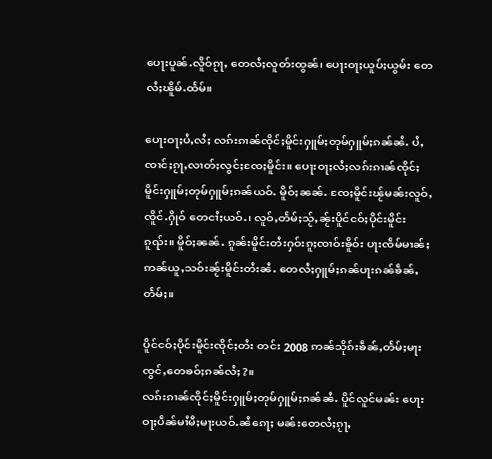ပေႃးပူၼ်ႉလိူဝ်ၵႂႃႇ တေလႆႈလူတ်းထွၼ်၊ ပေႃးဝႃႈယူပ်ႈယွမ်း တေလႆႈၽိူမ်ႉထႅမ်။

ပေႃးဝႃႈပႆႇလႆႈ လၵ်းၵၢၼ်ၸိုင်ႈမိူင်းႁူမ်ႈတုမ်ႁူမ်ႈၵၼ်ၼႆႉ ပႆႇၸၢင်ႈၵႂႃႇလၢတ်ႈလွင်ႈၸႄႈမိူင်း။ ပေႃးဝႃႈလႆႈလၵ်းၵၢၼ်ၸိုင်ႈမိူင်းႁူမ်ႈတုမ်ႁူမ်ႈၵၼ်ယဝ်ႉ မိူဝ်ႈၼၼ်ႉ ၸႄႈမိူင်းၽႂ်မၼ်းလူဝ်ႇၸိူင်ႉႁိုဝ် တေငၢႆႈယဝ်ႉ၊ လူဝ်ႇတႅမ်ႈသႂ်ႇၼႂ်းပိူင်ငဝ်ႈပိုင်းမိူင်းၵူၺ်း။ မိူဝ်ႈၼၼ်ႉ ၵူၼ်းမိူင်းတႆးႁဝ်းၵူႈၸၢဝ်းၶိူဝ်း ပႃးၸဵမ်မၢၼ်ႈ ဢၼ်ယူႇသဝ်းၼႂ်းမိူင်းတႆးၼႆႉ တေလႆႈႁူမ်ႈၵၼ်ပႃးၵၼ်ၶဵၼ်ႇတႅမ်ႈ။

ပိူင်ငဝ်ႈပိုင်းမိူင်းၸိုင်ႈတႆး တင်း 2008 ဢၼ်သိုၵ်းၶဵၼ်ႇတႅမ်ႈမႃး ၸွင်ႇတေၶဝ်ႈၵၼ်လႆႈ?။
လၵ်းၵၢၼ်ၸိုင်ႈမိူင်းႁူမ်ႈတုမ်ႁူမ်ႈၵၼ်ၼႆႉ ပိူင်လူင်မၼ်း ပေႃးဝႃႈပဵၼ်မၢႆမီႈမႃးယဝ်ႉၼႆၵေႃႈ မၼ်းတေလႆႈၵႂႃႇ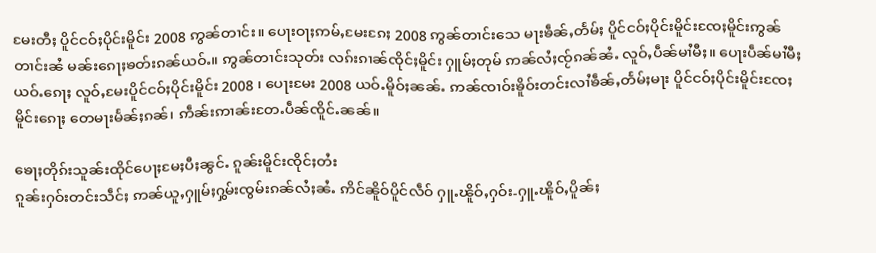မႄးတီႈ ပိူင်ငဝ်ႈပိုင်းမိူင်း 2008 ဢွၼ်တၢင်း။ ပေႃးဝႃႈဢမ်ႇမႄးၵႄႈ 2008 ဢွၼ်တၢင်းသေ မႃးၶဵၼ်ႇတႅမ်ႈ ပိူင်ငဝ်ႈပိုင်းမိူင်းၸႄႈမိူင်းဢွၼ်တၢင်းၼႆ မၼ်းၵေႃႈၶတ်းၵၼ်ယဝ်ႉ။ ဢွၼ်တၢင်းသုတ်း လၵ်းၵၢၼ်ၸိုင်ႈမိူင်း ႁူမ်ႈတုမ် ဢၼ်လႆႈၸႂ်ၵၼ်ၼႆႉ လူဝ်ႇပဵၼ်မၢႆမီႈ။ ပေႃးပဵၼ်မၢႆမီႈယဝ်ႉၵေႃႈ လူဝ်ႇမႄးပိူင်ငဝ်ႈပိုင်းမိူင်း 2008 ၊ ပေႃးမႄး 2008 ယဝ်ႉမိူဝ်ႈၼၼ်ႉ ဢၼ်ၸၢဝ်းၶိူဝ်းတင်းလၢႆၶဵၼ်ႇတႅမ်ႈမႃး ပိူင်ငဝ်ႈပိုင်းမိူင်းၸႄႈမိူင်းၵေႃႈ တေမႃးမႅၼ်ႈၵၼ်၊ ဢဵၼ်းဢၢၼ်းတႄႉပဵၼ်ၸိူင်ႉၼၼ်။

ၶေႃႈတိုၵ်းသူၼ်းထိုင်ပေႃႈမႄႈပီႈၼွင်ႉ ၵူၼ်းမိူင်းၸိုင်ႈတႆး
ၵူၼ်းႁဝ်းတင်းသဵင်ႈ ဢၼ်ယူႇႁူမ်ႈႁွမ်းၸွမ်းၵၼ်လႆႈၼႆႉ ဢိင်ၼိူဝ်ပိူင်လဵဝ် ႁူႉၽိူဝ်ႇႁဝ်း-ႁူႉၽိူဝ်ႇပိူၼ်ႈ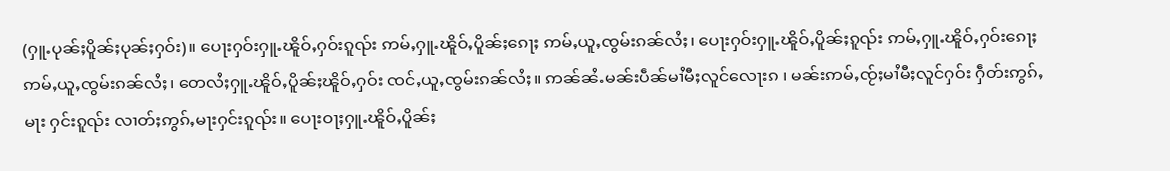(ႁူႉပုၼ်ႈပိူၼ်ႈပုၼ်ႈႁဝ်း)။ ပေႃးႁဝ်းႁူႉၽိူဝ်ႇႁဝ်းၵူၺ်း ဢမ်ႇႁူႉၽိူဝ်ႇပိူၼ်ႈၵေႃႈ ဢမ်ႇယူႇၸွမ်းၵၼ်လႆႈ၊ ပေႃးႁဝ်းႁူႉၽိူဝ်ႇပိူၼ်ႈၵူၺ်း ဢမ်ႇႁူႉၽိူဝ်ႇႁဝ်းၵေႃႈ ဢမ်ႇယူႇၸွမ်းၵၼ်လႆႈ၊ တေလႆႈႁူႉၽိူဝ်ႇပိူၼ်ႈၽိူဝ်ႇႁဝ်း ၸင်ႇယူႇၸွမ်းၵၼ်လႆႈ။ ဢၼ်ၼႆႉမၼ်းပဵၼ်မၢႆမီႈလူင်လေႃးၵ ၊ မၼ်းဢမ်ႇၸႂ်ႈမၢႆမီႈလူင်ႁဝ်း ႁဵတ်းဢွၵ်ႇမႃး ႁင်းၵူၺ်း လၢတ်ႈဢွၵ်ႇမႃးႁင်းၵူၺ်း။ ပေႃးဝႃႈႁူႉၽိူဝ်ႇပိူၼ်ႈ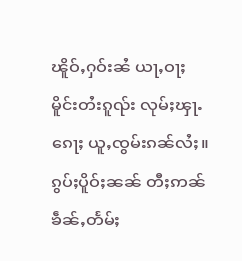ၽိူဝ်ႇႁဝ်းၼႆ ယႃႇဝႃႈမိူင်းတႆးၵူၺ်း လုမ်ႈၾႃႉၵေႃႈ ယူႇၸွမ်းၵၼ်လႆႈ။ ၵွပ်ႈပိူဝ်ႈၼၼ် တီႈဢၼ်ၶဵၼ်ႇတႅမ်ႈ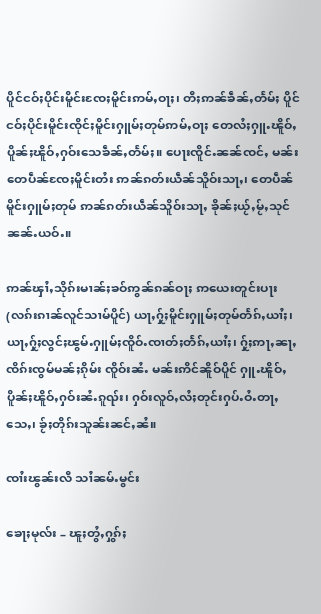ပိူင်ငဝ်ႈပိုင်းမိူင်းၸႄႈမိူင်းဢမ်ႇဝႃႈ၊ တီႈဢၼ်ၶဵၼ်ႇတႅမ်ႈ ပိူင်ငဝ်ႈပိုင်းမိူင်းၸိုင်ႈမိူင်းႁူမ်ႈတုမ်ဢမ်ႇဝႃႈ တေလႆႈႁူႉၽိူဝ်ႇပိူၼ်ႈၽိူဝ်ႇႁဝ်းသေၶဵၼ်ႇတႅမ်ႈ။ ပေႃးၸိူင်ႉၼၼ်ၸင်ႇ မၼ်းတေပဵၼ်ၸႄႈမိူင်းတႆး ဢၼ်ၵတ်းယဵၼ်သိူဝ်းသႃႇ၊ တေပဵၼ်မိူင်းႁူမ်ႈတုမ် ဢၼ်ၵတ်းယဵၼ်သိူဝ်းသႃႇ ၶိုၼ်ႈယႂ်ႇမႂ်ႇသုင်ၼၼ်ႉယဝ်ႉ။

ဢၼ်ၾၢႆႇသိုၵ်းမၢၼ်ႈၶဝ်ဢွၼ်ၵၼ်ဝႃႈ ဢယေးတူင်းပႃး (လၵ်းၵၢၼ်လူင်သၢမ်ပိူင်) ယႃႇႁႂ်ႈမိူင်းႁူမ်ႈတုမ်တႅၵ်ႇယၢႆႈ၊ ယႃႇႁႂ်ႈလွင်ႈၽွမ်ႉႁူမ်ႈၸိူဝ်ႉၸၢတ်ႈတႅၵ်ႇယၢႆႈ၊ ႁႂ်ႈဢႃႇၼႃႇၸိၵ်းၸွမ်မၼ်ႈၵိုမ်း ၸိူဝ်းၼႆႉ မၼ်းဢိင်ၼိူဝ်ပိူင် ႁူႉၽိူဝ်ႇပိူၼ်ႈၽိူဝ်ႇႁဝ်းၼႆႉၵူၺ်း၊ ႁဝ်းလူဝ်ႇလႆႈတုင်းႁပ်ႉဝႆႉတႃႇသေႇ၊ ၶႂ်ႈတိုၵ်းသူၼ်းၼင်ႇၼႆ။

ၸၢႆးၽွၼ်းလီ သၢႆၼမ်ႉမွင်း

ၶေႃႈမုလ်း – ၽူႈတွႆႇႁွၵ်ႈ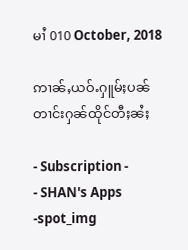မၢႆ 010 October, 2018

ဢၢၼ်ႇယဝ်ႉႁူမ်ႈပၼ်တၢင်းႁၼ်ထိုင်တီႈၼႆႈ

- Subscription -
- SHAN's Apps -spot_img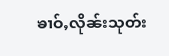ၶၢဝ်ႇလိုၼ်းသုတ်း